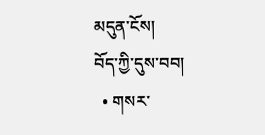མདུན་ངོས།
བོད་ཀྱི་དུས་བབ།
  • གསར་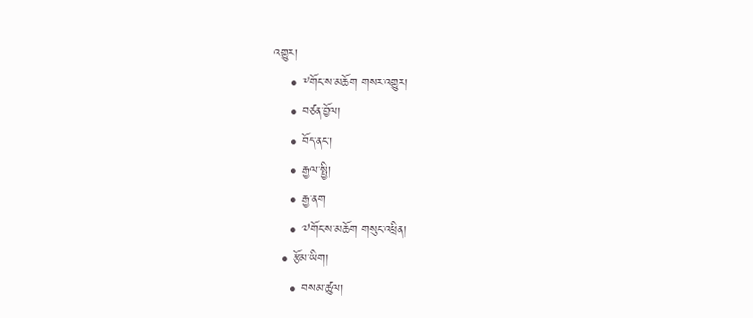འགྱུར།
    • ༸གོང་ས་མཆོག གསར་འགྱུར།
    • བཙན་བྱོལ།
    • བོད་ནང་།
    • རྒྱལ་སྤྱི།
    • རྒྱ་ནག
    • ༧གོང་ས་མཆོག གསུང་འཕྲིན།
  • རྩོམ་ཡིག།
    • བསམ་ཚུལ།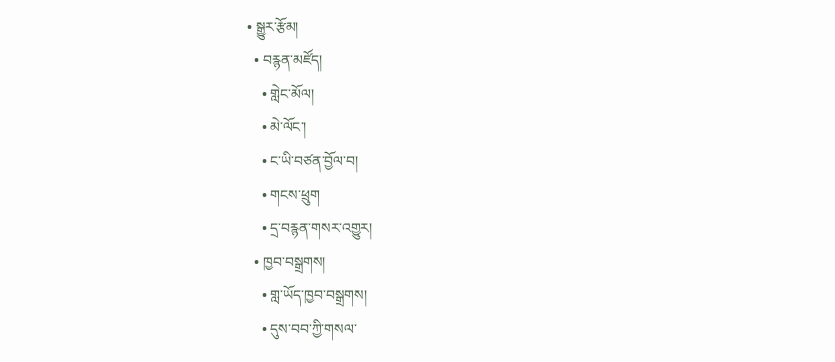• སྒྱུར་རྩོམ།
  • བརྙན་མཛོད།
    • གླེང་མོལ།
    • མེ་ལོང་།
    • ང་ཡི་བཙན་བྱོལ་བ།
    • གངས་ཕྲུག
    • དྲ་བརྙན་གསར་འགྱུར།
  • ཁྱབ་བསྒྲགས།
    • གླ་ཡོད་ཁྱབ་བསྒྲགས།
    • དུས་བབ་ཀྱི་གསལ་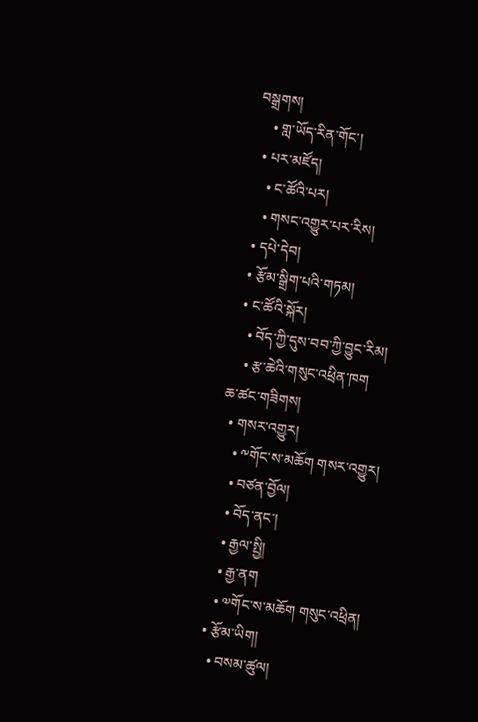བསྒྲགས།
    • གླ་ཡོད་རིན་གོང་།
  • པར་མཛོད།
    • ང་ཚོའི་པར།
    • གསང་འགྱུར་པར་རིས།
  • དཔེ་དེབ།
  • རྩོམ་སྒྲིག་པའི་གཏམ།
  • ང་ཚོའི་སྐོར།
    • བོད་ཀྱི་དུས་བབ་ཀྱི་བྱུང་རིམ།
    • རྩ་ཆེའི་གསུང་འཕྲིན་ཁག
ཆ་ཚང་གཟིགས།
  • གསར་འགྱུར།
    • ༸གོང་ས་མཆོག གསར་འགྱུར།
    • བཙན་བྱོལ།
    • བོད་ནང་།
    • རྒྱལ་སྤྱི།
    • རྒྱ་ནག
    • ༧གོང་ས་མཆོག གསུང་འཕྲིན།
  • རྩོམ་ཡིག།
    • བསམ་ཚུལ།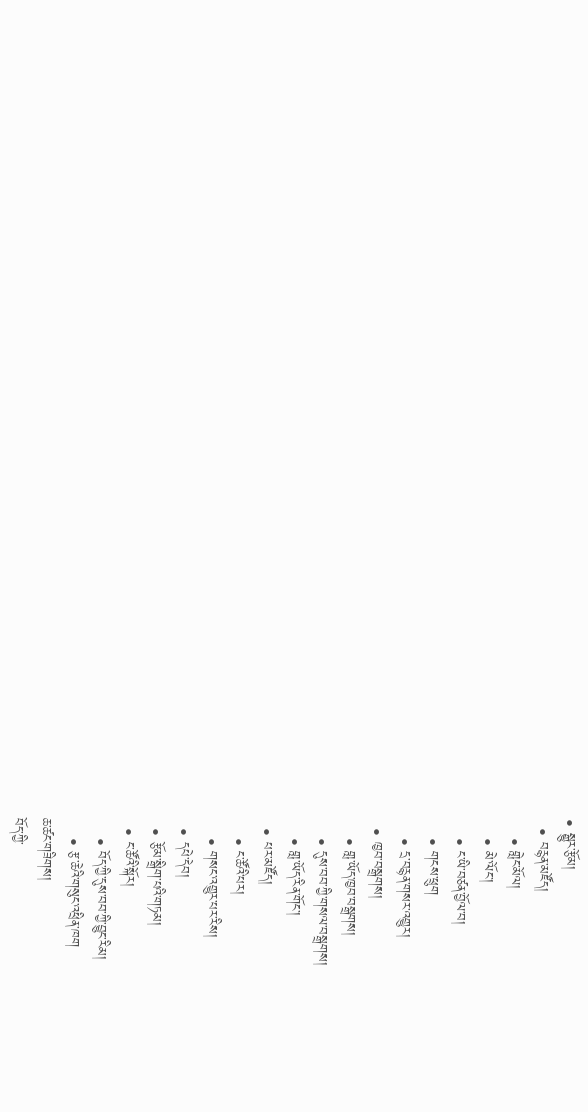• སྒྱུར་རྩོམ།
  • བརྙན་མཛོད།
    • གླེང་མོལ།
    • མེ་ལོང་།
    • ང་ཡི་བཙན་བྱོལ་བ།
    • གངས་ཕྲུག
    • དྲ་བརྙན་གསར་འགྱུར།
  • ཁྱབ་བསྒྲགས།
    • གླ་ཡོད་ཁྱབ་བསྒྲགས།
    • དུས་བབ་ཀྱི་གསལ་བསྒྲགས།
    • གླ་ཡོད་རིན་གོང་།
  • པར་མཛོད།
    • ང་ཚོའི་པར།
    • གསང་འགྱུར་པར་རིས།
  • དཔེ་དེབ།
  • རྩོམ་སྒྲིག་པའི་གཏམ།
  • ང་ཚོའི་སྐོར།
    • བོད་ཀྱི་དུས་བབ་ཀྱི་བྱུང་རིམ།
    • རྩ་ཆེའི་གསུང་འཕྲིན་ཁག
ཆ་ཚང་གཟིགས།
བོད་ཀྱི་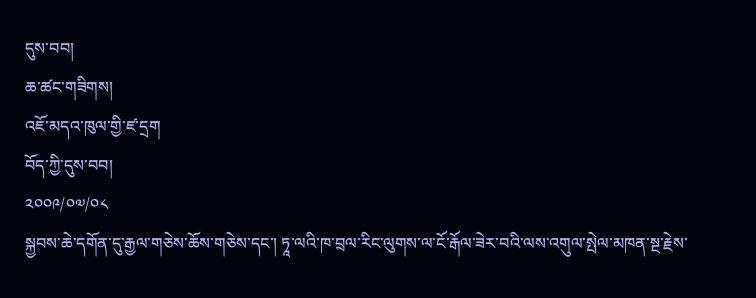དུས་བབ།
ཆ་ཚང་གཟིགས།
འཇོ་མདའ་ཁུལ་གྱི་ཛ་དྲག
བོད་ཀྱི་དུས་བབ།
༢༠༠༩/༠༧/༠༨
སྐྱབས་ཆེ་དགོན་དུ་རྒྱལ་གཅེས་ཆོས་གཅེས་དང་། ཏཱ་ལའི་ཁ་བྲལ་རིང་ལུགས་ལ་ངོ་རྒོལ་ཟེར་བའི་ལས་འགུལ་སྤེལ་མཁན་སྔ་རྗེས་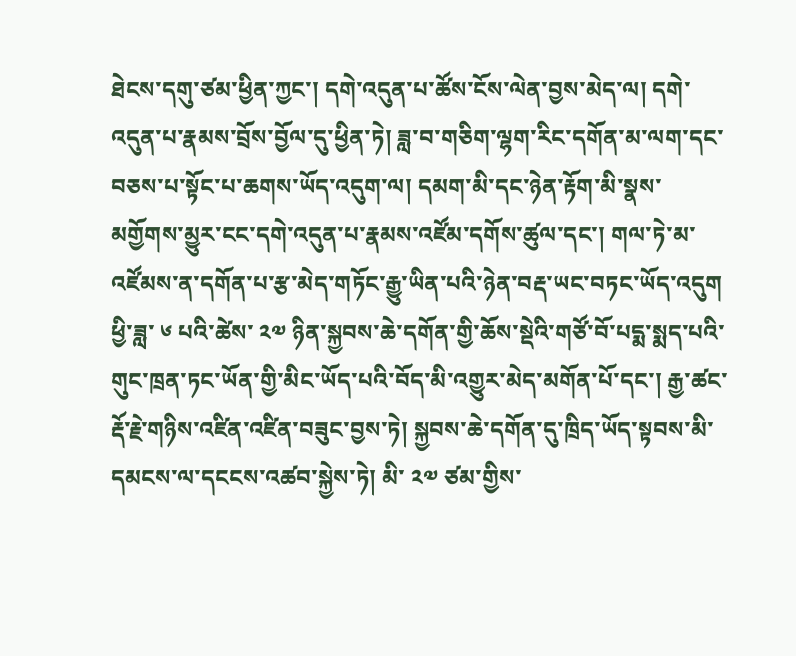ཐེངས་དགུ་ཙམ་ཕྱིན་ཀྱང་། དགེ་འདུན་པ་ཚོས་ངོས་ལེན་བྱས་མེད་ལ། དགེ་འདུན་པ་རྣམས་བྲོས་བྱོལ་དུ་ཕྱིན་ཏེ། ཟླ་བ་གཅིག་ལྷག་རིང་དགོན་མ་ལག་དང་བཅས་པ་སྟོང་པ་ཆགས་ཡོད་འདུག་ལ། དམག་མི་དང་ཉེན་རྟོག་མི་སྣས་མགྱོགས་མྱུར་ངང་དགེ་འདུན་པ་རྣམས་འཛོམ་དགོས་ཚུལ་དང་། གལ་ཏེ་མ་འཛོམས་ན་དགོན་པ་རྩ་མེད་གཏོང་རྒྱུ་ཡིན་པའི་ཉེན་བརྡ་ཡང་བཏང་ཡོད་འདུག
ཕྱི་ཟླ་ ༦ པའི་ཚེས་ ༢༧ ཉིན་སྐྱབས་ཆེ་དགོན་གྱི་ཆོས་སྡེའི་གཙོ་བོ་པདྨ་སྨད་པའི་གུང་ཁྲན་ཏང་ཡོན་གྱི་མིང་ཡོད་པའི་བོད་མི་འགྱུར་མེད་མགོན་པོ་དང་། རྒྱ་ཚང་རྡོ་རྗེ་གཉིས་འཛིན་འཛིན་བཟུང་བྱས་ཏེ། སྐྱབས་ཆེ་དགོན་དུ་ཁྲིད་ཡོད་སྟབས་མི་དམངས་ལ་དངངས་འཚབ་སྐྱེས་ཏེ། མི་ ༢༧ ཙམ་གྱིས་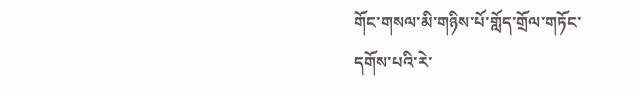གོང་གསལ་མི་གཉིས་པོ་གློད་གྲོལ་གཏོང་དགོས་པའི་རེ་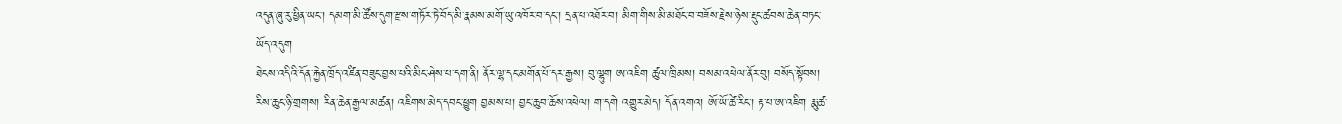འདུན་ཞུ་རུ་ཕྱིན་ཡང་། དམག་མི་ཚོས་དུག་རྫས་གཏོར་ཏེ་བོད་མི་རྣམས་མགོ་ཡུ་འཁོར་བ་དང་། དྲན་པ་འཐོར་བ། མིག་གིས་མི་མཐོང་བ་བཟོས་རྗེས་ཉེས་རྡུང་ཚབས་ཆེན་བཏང་ཡོད་འདུག
ཐེངས་འདིའི་དོན་རྐྱེན་ཁྲོད་འཛིན་བཟུང་བྱས་པའི་མིང་ཤེས་པ་དག་ནི། ནོར་ལྷ་དང་མགོན་པོ་དར་རྒྱས། བུ་ལྷུག ཨ་འཇིག ཚུལ་ཁྲིམས། བསམ་འཕེལ་ནོར་བུ། བསོད་སྟོབས། རིས་ཆུང་ཉི་གྲགས། རིན་ཆེན་རྒྱལ་མཚན། འཇིགས་མེད་དབང་ཕྱུག བྱམས་པ། བྱང་ཆུབ་ཆོས་འཕེལ། ག་དགེ འགྱུར་མེད། དོན་འགའ། ཨོ་ཡོ་ཚེ་རིང་། རྟ་པ་ཨ་འཇིག རྨུ་ཚ་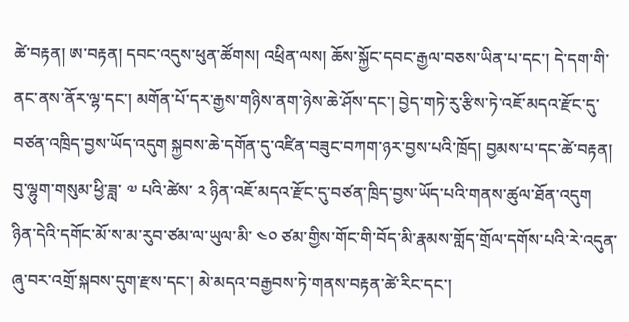ཚེ་བརྟན། ཨ་བརྟན། དབང་འདུས་ཕུན་ཚོགས། འཕྲིན་ལས། ཆོས་སྐྱོང་དབང་རྒྱལ་བཅས་ཡིན་པ་དང་། དེ་དག་གི་ནང་ནས་ནོར་ལྷ་དང་། མགོན་པོ་དར་རྒྱས་གཉིས་ནག་ཉེས་ཆེ་ཤོས་དང་། བྱེད་གཏེ་རུ་རྩིས་ཏེ་འཇོ་མདའ་རྫོང་དུ་བཙན་འཁྲིད་བྱས་ཡོད་འདུག སྐྱབས་ཆེ་དགོན་དུ་འཛིན་བཟུང་བཀག་ཉར་བྱས་པའི་ཁྲོད། བྱམས་པ་དང་ཚེ་བརྟན། བུ་ལྷུག་གསུམ་ཕྱི་ཟླ་ ༧ པའི་ཚེས་ ༢ ཉིན་འཇོ་མདའ་རྫོང་དུ་བཙན་ཁྲིད་བྱས་ཡོད་པའི་གནས་ཚུལ་ཐོན་འདུག
ཉིན་དེའི་དགོང་མོ་ས་མ་རུབ་ཙམ་ལ་ཡུལ་མི་ ༤༠ ཙམ་གྱིས་གོང་གི་བོད་མི་རྣམས་གློད་གྲོལ་དགོས་པའི་རེ་འདུན་ཞུ་བར་འགྲོ་སྐབས་དུག་རྫས་དང་། མེ་མདའ་བརྒྱབས་ཏེ་གནས་བརྟན་ཚེ་རིང་དང་།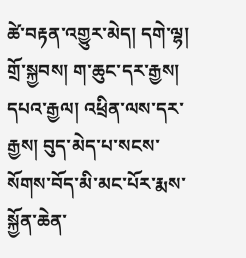ཚེ་བརྟན་འགྱུར་མེད། དགེ་ལྷ། གྲོ་སྐྱབས། ག་ཆུང་དར་རྒྱས། དཔའ་རྒྱལ། འཕྲིན་ལས་དར་རྒྱས། བུད་མེད་པ་སངས་སོགས་བོད་མི་མང་པོར་རྨས་སྐྱོན་ཆེན་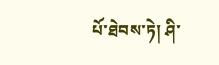པོ་ཐེབས་ཏེ། ཤི་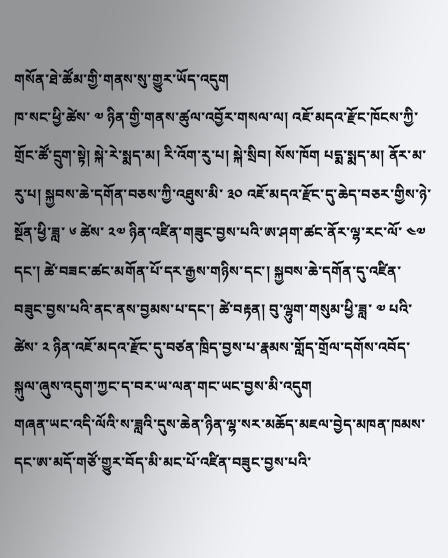གསོན་ཐེ་ཚོམ་གྱི་གནས་སུ་གྱུར་ཡོད་འདུག
ཁ་སང་ཕྱི་ཚེས་ ༧ ཉིན་གྱི་གནས་ཚུལ་འབྱོར་གསལ་ལ། འཇོ་མདའ་རྫོང་ཁོངས་ཀྱི་གྲོང་ཚོ་དྲུག་སྟེ། སྐེ་རེ་སྨད་མ། རི་འོག་རུ་པ། སྐེ་སྲིབ། སོས་ཁོག པདྨ་སྨད་མ། ནོར་མ་རུ་པ། སྐྱབས་ཆེ་དགོན་བཅས་ཀྱི་འཐུས་མི་ ༣༠ འཇོ་མདའ་རྫོང་དུ་ཆེད་བཅར་གྱིས་ཉེ་སྔོན་ཕྱི་ཟླ་ ༦ ཚེས་ ༢༧ ཉིན་འཛིན་གཟུང་བྱས་པའི་ཨ་ཤག་ཚང་ནོར་ལྷ་རང་ལོ་ ༤༧ དང་། ཚེ་བཟང་ཚང་མགོན་པོ་དར་རྒྱས་གཉིས་དང་། སྐྱབས་ཆེ་དགོན་དུ་འཛིན་བཟུང་བྱས་པའི་ནང་ནས་བྱམས་པ་དང་། ཚེ་བརྟན། བུ་ལྷུག་གསུམ་ཕྱི་ཟླ་ ༧ པའི་ཚེས་ ༢ ཉིན་འཇོ་མདའ་རྫོང་དུ་བཙན་ཁྲིད་བྱས་པ་རྣམས་གློད་གྲོལ་དགོས་འབོད་སྐུལ་ཞུས་འདུག་ཀྱང་ད་བར་ཡ་ལན་གང་ཡང་བྱས་མི་འདུག
གཞན་ཡང་འདི་ལོའི་ས་ཟླའི་དུས་ཆེན་ཉིན་ལྷ་སར་མཆོད་མཇལ་བྱེད་མཁན་ཁམས་དང་ཨ་མདོ་གཙོ་གྱུར་བོད་མི་མང་པོ་འཛིན་བཟུང་བྱས་པའི་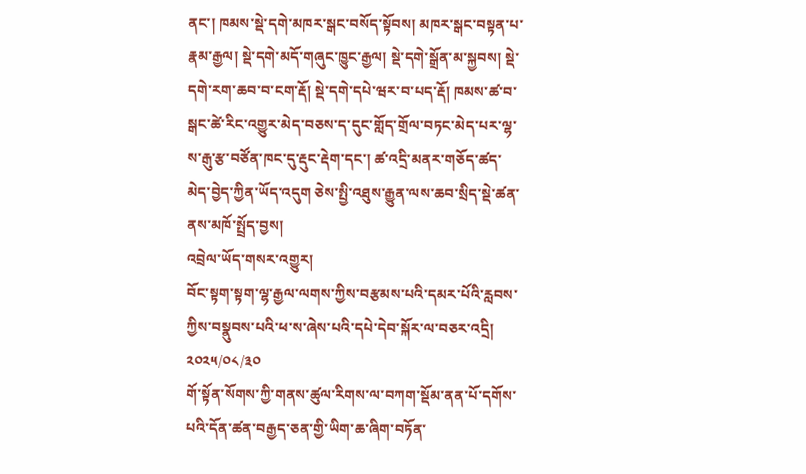ནང་། ཁམས་སྡེ་དགེ་མཁར་སྒང་བསོད་སྟོབས། མཁར་སྒང་བསྟན་པ་རྣམ་རྒྱལ། སྡེ་དགེ་མདོ་གཞུང་ཁྱུང་རྒྱལ། སྡེ་དགེ་སྒྲོན་མ་སྐྱབས། སྡེ་དགེ་རག་ཆབ་བ་ངག་རྡོ། སྡེ་དགེ་དཔེ་ཝར་བ་པད་རྡོ། ཁམས་ཚ་བ་སྒང་ཚེ་རིང་འགྱུར་མེད་བཅས་ད་དུང་གློད་གྲོལ་བཏང་མེད་པར་ལྷ་ས་རྒུ་རྩ་བཙོན་ཁང་དུ་རྡུང་རྡེག་དང་། ཚ་འདྲི་མནར་གཅོད་ཚད་མེད་བྱེད་ཀྱིན་ཡོད་འདུག ཅེས་སྤྱི་འཐུས་རྒྱུན་ལས་ཆབ་སྲིད་སྡེ་ཚན་ནས་མཁོ་སྤྲོད་བྱས།
འབྲེལ་ཡོད་གསར་འགྱུར།
བོང་སྟག་སྟག་ལྷ་རྒྱལ་ལགས་ཀྱིས་བརྩམས་པའི་དམར་པོའི་རླབས་ཀྱིས་བསྣུབས་པའི་ཕ་ས་ཞེས་པའི་དཔེ་དེབ་སྐོར་ལ་བཅར་འདྲི།
༢༠༢༥/༠༨/༣༠
གོ་སྟོན་སོགས་ཀྱི་གནས་ཚུལ་རིགས་ལ་བཀག་སྡོམ་ནན་པོ་དགོས་པའི་དོན་ཚན་བརྒྱད་ཅན་གྱི་ཡིག་ཆ་ཞིག་བཏོན་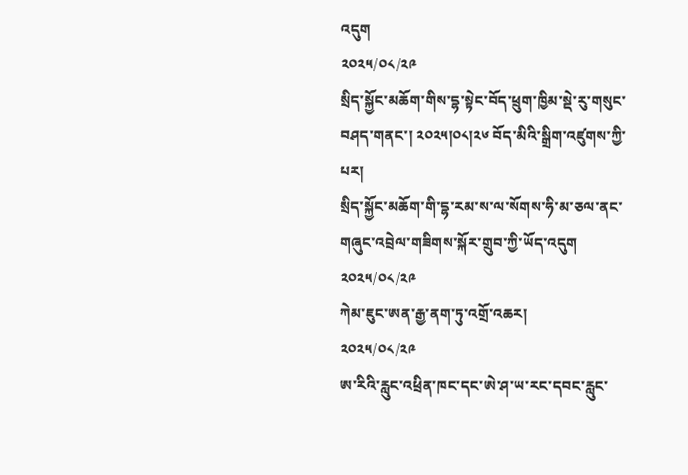འདུག
༢༠༢༥/༠༨/༢༩
སྲིད་སྐྱོང་མཆོག་གིས་དྷ་སྟེང་བོད་ཕྲུག་ཁྱིམ་སྡེ་རུ་གསུང་བཤད་གནང་། ༢༠༢༥།༠༨།༢༦ བོད་མིའི་སྒྲིག་འཛུགས་ཀྱི་པར།
སྲིད་སྐྱོང་མཆོག་གི་དྷ་རམ་ས་ལ་སོགས་ཧི་མ་ཅལ་ནང་གཞུང་འབྲེལ་གཟིགས་སྐོར་གྲུབ་ཀྱི་ཡོད་འདུག
༢༠༢༥/༠༨/༢༩
ཀེམ་ཇུང་ཨན་རྒྱ་ནག་ཏུ་འགྲོ་འཆར།
༢༠༢༥/༠༨/༢༩
ཨ་རིའི་རླུང་འཕྲིན་ཁང་དང་ཨེ་ཤ་ཡ་རང་དབང་རླུང་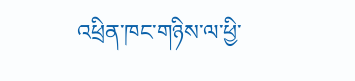འཕྲིན་ཁང་གཉིས་ལ་ཕྱི་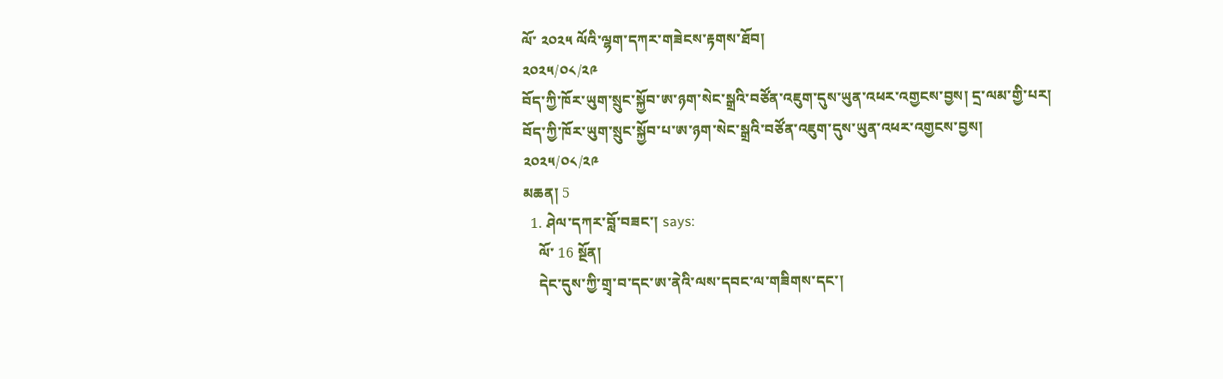ལོ་ ༢༠༢༥ ལོའི་ལྷག་དཀར་གཟེངས་རྟགས་ཐོབ།
༢༠༢༥/༠༨/༢༩
བོད་ཀྱི་ཁོར་ཡུག་སྲུང་སྐྱོབ་ཨ་ཉག་སེང་སྒྲའི་བཙོན་འཇུག་དུས་ཡུན་འཕར་འགྱངས་བྱས། དྲ་ལམ་གྱི་པར།
བོད་ཀྱི་ཁོར་ཡུག་སྲུང་སྐྱོབ་པ་ཨ་ཉག་སེང་སྒྲའི་བཙོན་འཇུག་དུས་ཡུན་འཕར་འགྱངས་བྱས།
༢༠༢༥/༠༨/༢༩
མཆན། 5
  1. ཤེལ་དཀར་བློ་བཟང་། says:
    ལོ་ 16 སྔོན།
    དེང་དུས་ཀྱི་གྲྭ་བ་དང་ཨ་ནེའི་ལས་དབང་ལ་གཟིགས་དང་།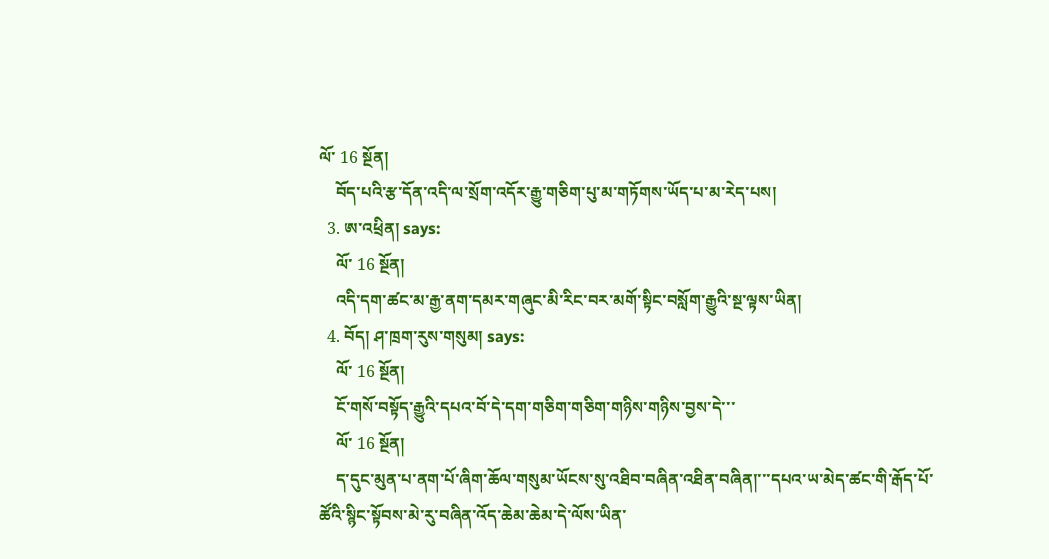ལོ་ 16 སྔོན།
    བོད་པའི་རྩ་དོན་འདི་ལ་སྲོག་འདོར་རྒྱུ་གཅིག་པུ་མ་གཏོགས་ཡོད་པ་མ་རེད་པས།
  3. ཨ་འཕྲིན། says:
    ལོ་ 16 སྔོན།
    འདི་དག་ཚང་མ་རྒྱ་ནག་དམར་གཞུང་མི་རིང་བར་མགོ་སྟིང་བསློག་རྒྱུའི་སྔ་ལྟས་ཡིན།
  4. བོད། ཤ་ཁྲག་རུས་གསུམ། says:
    ལོ་ 16 སྔོན།
    ངོ་གསོ་བསྟོད་རྒྱུའི་དཔའ་བོ་དེ་དག་གཅིག་གཅིག་གཉིས་གཉིས་བྱས་དེ་་་
    ལོ་ 16 སྔོན།
    ད་དུང་མུན་པ་ནག་པོ་ཞིག་ཆོལ་གསུམ་ཡོངས་སུ་འཐིབ་བཞིན་འཐིན་བཞིན།་་་དཔའ་ཡ་མེད་ཚང་གི་རྒོད་པོ་ཚོའི་སྙིང་སྟོབས་མེ་རུ་བཞིན་འོད་ཆེམ་ཆེམ་དེ་ལོས་ཡིན་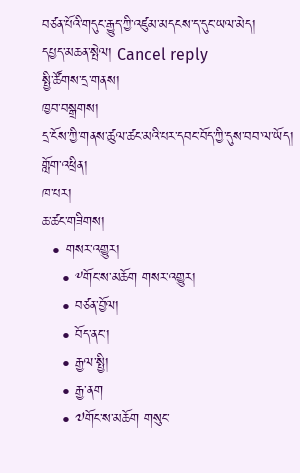བཙན་པོའི་གདུང་རྒྱུད་ཀྱི་འཛུམ་མདངས་ད་དུང་ཡལ་མེད།
དཔྱད་མཆན་སྤེལ། Cancel reply
སྤྱི་ཚོགས་དྲ་གནས།
ཁྱབ་བསྒྲགས།
དྲ་ངོས་ཀྱི་གནས་ཚུལ་ཚང་མའི་པར་དབང་བོད་ཀྱི་དུས་བབ་ལ་ཡོད།
གློག་འཕྲིན།
ཁ་པར།
ཆ་ཚང་གཟིགས།
  • གསར་འགྱུར།
    • ༸གོང་ས་མཆོག གསར་འགྱུར།
    • བཙན་བྱོལ།
    • བོད་ནང་།
    • རྒྱལ་སྤྱི།
    • རྒྱ་ནག
    • ༧གོང་ས་མཆོག གསུང་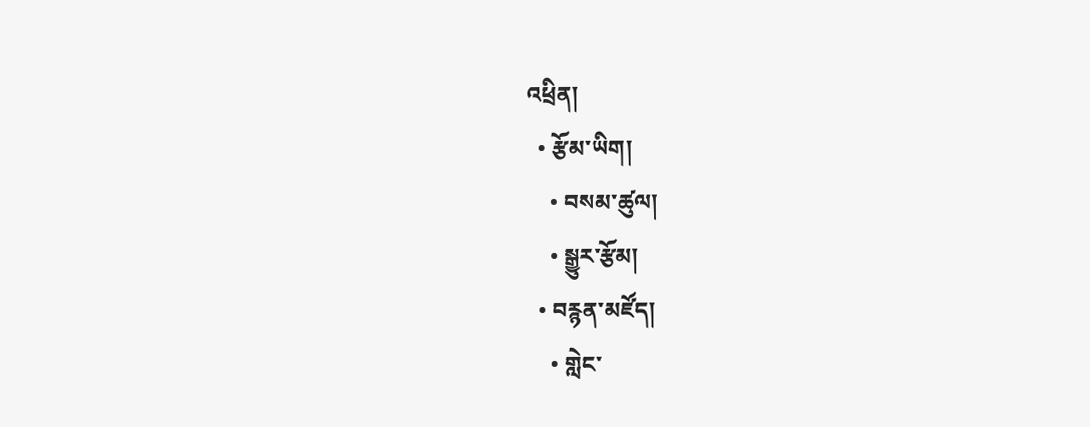འཕྲིན།
  • རྩོམ་ཡིག།
    • བསམ་ཚུལ།
    • སྒྱུར་རྩོམ།
  • བརྙན་མཛོད།
    • གླེང་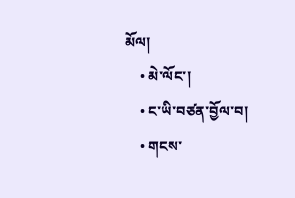མོལ།
    • མེ་ལོང་།
    • ང་ཡི་བཙན་བྱོལ་བ།
    • གངས་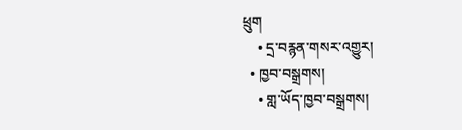ཕྲུག
    • དྲ་བརྙན་གསར་འགྱུར།
  • ཁྱབ་བསྒྲགས།
    • གླ་ཡོད་ཁྱབ་བསྒྲགས།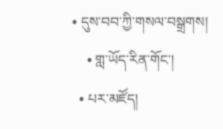• དུས་བབ་ཀྱི་གསལ་བསྒྲགས།
    • གླ་ཡོད་རིན་གོང་།
  • པར་མཛོད།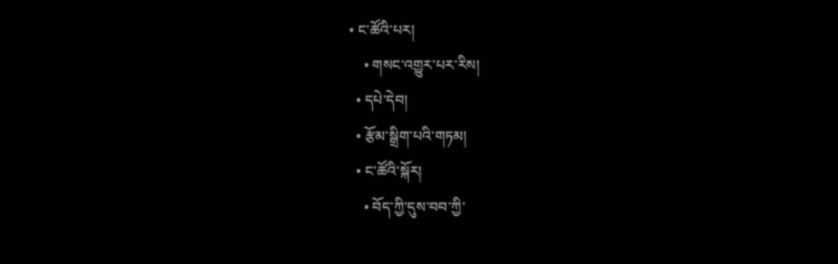• ང་ཚོའི་པར།
    • གསང་འགྱུར་པར་རིས།
  • དཔེ་དེབ།
  • རྩོམ་སྒྲིག་པའི་གཏམ།
  • ང་ཚོའི་སྐོར།
    • བོད་ཀྱི་དུས་བབ་ཀྱི་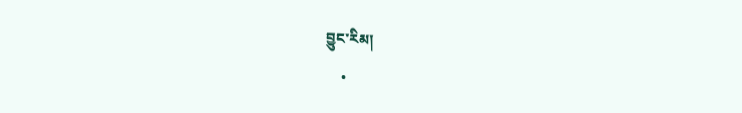བྱུང་རིམ།
    •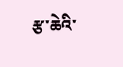རྩ་ཆེའི་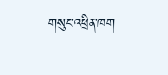གསུང་འཕྲིན་ཁག